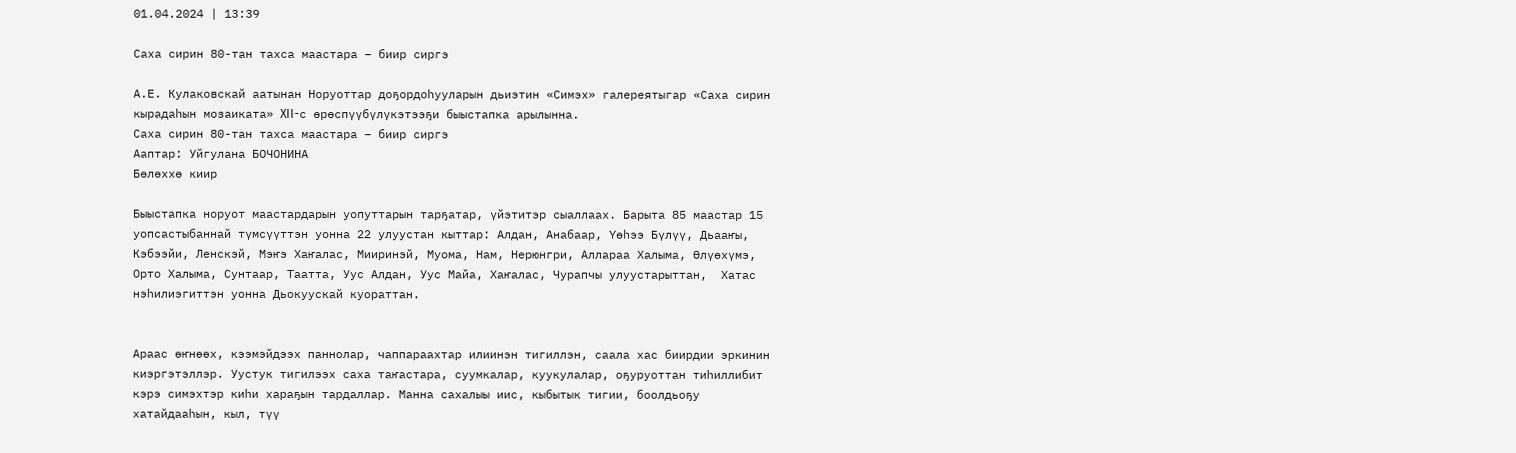01.04.2024 | 13:39

Саха сирин 80-тан тахса маастара – биир сиргэ

А.Е. Кулаковскай аатынан Норуоттар доҕордоһууларын дьиэтин «Симэх» галереятыгар «Саха сирин кырадаһын мозаиката» XII-с өрөспүүбүлүкэтээҕи быыстапка арылынна.
Саха сирин 80-тан тахса маастара – биир сиргэ
Ааптар: Уйгулана БОЧОНИНА
Бөлөххө киир

Быыстапка норуот маастардарын уопуттарын тарҕатар, үйэтитэр сыаллаах. Барыта 85 маастар 15 уопсастыбаннай түмсүүттэн уонна 22 улуустан кыттар: Алдан, Анабаар, Үөһээ Бүлүү, Дьааҥы, Кэбээйи, Ленскэй, Мэҥэ Хаҥалас, Мииринэй, Муома, Нам, Нерюнгри, Аллараа Халыма, Өлүөхүмэ, Орто Халыма, Сунтаар, Таатта, Уус Алдан, Уус Майа, Хаҥалас, Чурапчы улуустарыттан,  Хатас нэһилиэгиттэн уонна Дьокуускай куораттан.


Араас өҥнөөх, кээмэйдээх паннолар, чаппараахтар илиинэн тигиллэн, саала хас биирдии эркинин киэргэтэллэр. Уустук тигилээх саха таҥастара, суумкалар, куукулалар, оҕуруоттан тиһиллибит кэрэ симэхтэр киһи хараҕын тардаллар. Манна сахалыы иис, кыбытык тигии, боолдьоҕу хатайдааһын, кыл, түү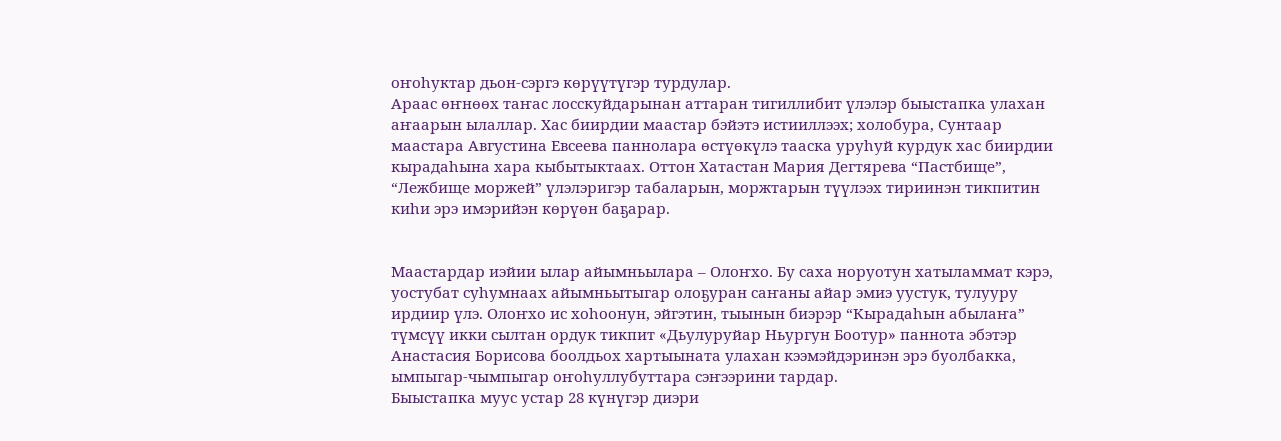оҥоһуктар дьон-сэргэ көрүүтүгэр турдулар.
Араас өҥнөөх таҥас лосскуйдарынан аттаран тигиллибит үлэлэр быыстапка улахан аҥаарын ылаллар. Хас биирдии маастар бэйэтэ истииллээх; холобура, Сунтаар маастара Августина Евсеева паннолара өстүөкүлэ тааска уруһуй курдук хас биирдии кырадаһына хара кыбытыктаах. Оттон Хатастан Мария Дегтярева “Пастбище”, “Лежбище моржей” үлэлэригэр табаларын, моржтарын түүлээх тириинэн тикпитин киһи эрэ имэрийэн көрүөн баҕарар.


Маастардар иэйии ылар айымньылара – Олоҥхо. Бу саха норуотун хатыламмат кэрэ, уостубат суһумнаах айымньытыгар олоҕуран саҥаны айар эмиэ уустук, тулууру ирдиир үлэ. Олоҥхо ис хоһоонун, эйгэтин, тыынын биэрэр “Кырадаһын абылаҥа” түмсүү икки сылтан ордук тикпит «Дьулуруйар Ньургун Боотур» паннота эбэтэр Анастасия Борисова боолдьох хартыыната улахан кээмэйдэринэн эрэ буолбакка, ымпыгар-чымпыгар оҥоһуллубуттара сэҥээрини тардар.
Быыстапка муус устар 28 күнүгэр диэри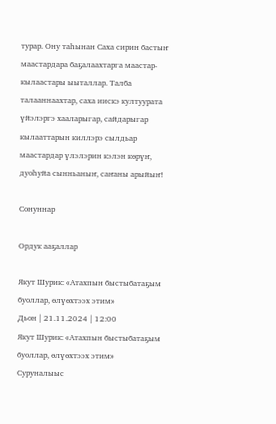турар. Ону таһынан Саха сирин бастыҥ маастардара баҕалаахтарга маастар-кылаастары ыыталлар. Талба талааннаахтар, саха иискэ култуурата үйэлэргэ хааларыгар, сайдарыгар кылааттарын киллэрэ сылдьар маастардар үлэлэрин кэлэн көрүҥ, дуоһуйа сынньаныҥ, саҥаны арыйыҥ!

Сонуннар

Ордук ааҕаллар

Якут Шурик: «Атахпын быстыбатаҕым буоллар, өлүөхтээх этим»
Дьон | 21.11.2024 | 12:00
Якут Шурик: «Атахпын быстыбатаҕым буоллар, өлүөхтээх этим»
Суруналыыс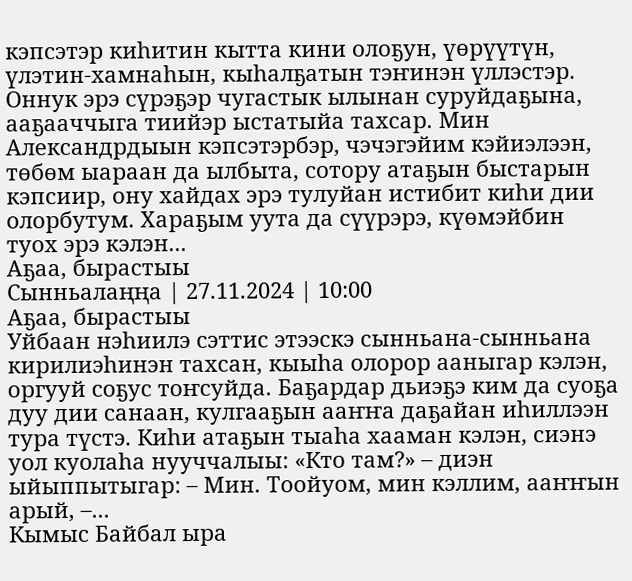кэпсэтэр киһитин кытта кини олоҕун, үөрүүтүн, үлэтин-хамнаһын, кыһалҕатын тэҥинэн үллэстэр. Оннук эрэ сүрэҕэр чугастык ылынан суруйдаҕына, ааҕааччыга тиийэр ыстатыйа тахсар. Мин Александрдыын кэпсэтэрбэр, чэчэгэйим кэйиэлээн, төбөм ыараан да ылбыта, сотору атаҕын быстарын кэпсиир, ону хайдах эрэ тулуйан истибит киһи дии олорбутум. Хараҕым уута да сүүрэрэ, күөмэйбин туох эрэ кэлэн...
Аҕаа, бырастыы
Сынньалаңңа | 27.11.2024 | 10:00
Аҕаа, бырастыы
Уйбаан нэһиилэ сэттис этээскэ сынньана-сынньана кирилиэһинэн тахсан, кыыһа олорор ааныгар кэлэн, оргууй соҕус тоҥсуйда. Баҕардар дьиэҕэ ким да суоҕа дуу дии санаан, кулгааҕын ааҥҥа даҕайан иһиллээн тура түстэ. Киһи атаҕын тыаһа хааман кэлэн, сиэнэ уол куолаһа нууччалыы: «Кто там?» – диэн ыйыппытыгар: – Мин. Тоойуом, мин кэллим, ааҥҥын арый, –...
Кымыс Байбал ыра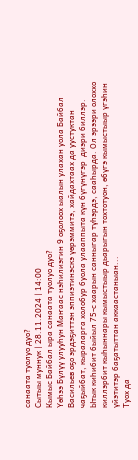санаата туолуо дуо?
Сытыы муннук | 28.11.2024 | 14:00
Кымыс Байбал ыра санаата туолуо дуо?
Үөһээ Бүлүү улууһун Маҥаас нэһилиэгин 9 оҕолоох ыалын улахан уола Байбал Васильев оҕо эрдэҕиттэн эппиэтинэскэ үөрэммитэ, хайдахтаах да уустуктан чаҕыйбат, кыраларга холобур буола улааппыта күн бүгүнүгэр  диэри биллэр. Ытык киһибит быйыл 75-с хаарын санныгар түһэрдэ, сааһырда. Ол эрээри олоххо киллэрбит кыһыннары кымыстыыр дьарыгын тохтотуон, өбүгэ кымыстыыр үгэһин үйэтитэр баҕатыттан аккаастаныан...
Туох да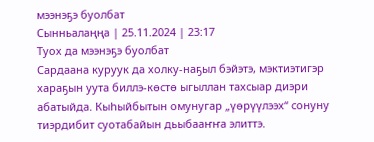мээнэҕэ буолбат
Сынньалаңңа | 25.11.2024 | 23:17
Туох да мээнэҕэ буолбат
Сардаана куруук да холку-наҕыл бэйэтэ, мэктиэтигэр хараҕын уута биллэ-көстө ыгыллан тахсыар диэри абатыйда. Кыһыйбытын омунугар „үөрүүлээх“ сонуну тиэрдибит суотабайын дьыбааҥҥа элиттэ.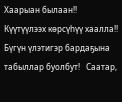Хаарыан былаан!! Күүтүүлээх көрсүһүү хаалла!! Бүгүн үлэтигэр бардаҕына табыллар буолбут!   Саатар,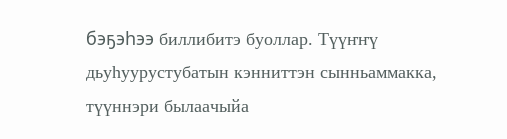бэҕэһээ биллибитэ буоллар. Түүҥҥү дьуһуурустубатын кэнниттэн сынньаммакка, түүннэри былаачыйа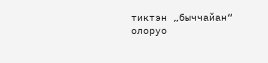тиктэн „быччайан“ олоруо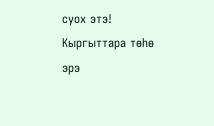суох этэ! Кыргыттара төһө эрэ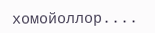хомойоллор....